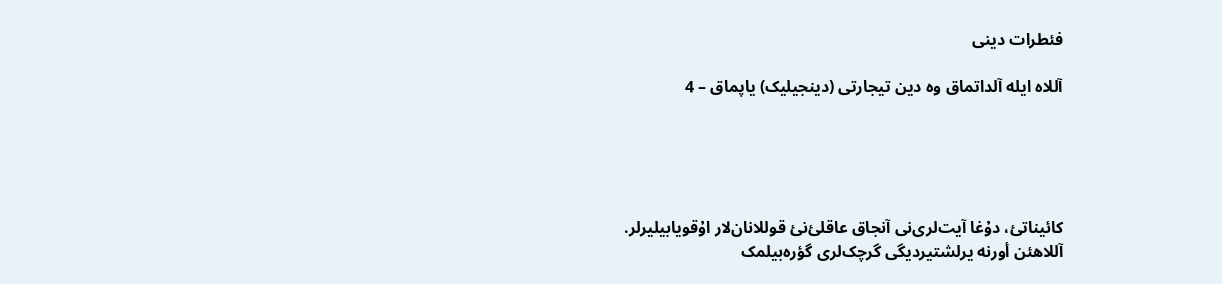فئطرات دینی

آللاە ایلە آلداتماق وە دین تیجارتی (دینجیلیک) یاپماق – 4





کائیناتئ، دۇغا آیت‌لری‌نی آنجاق عاقلئ‌نئ قوللانان‌لار اۇقویابیلیرلر. آللاهئن أورنە یرلشتیردیگی گرچک‌لری گؤرەبیلمک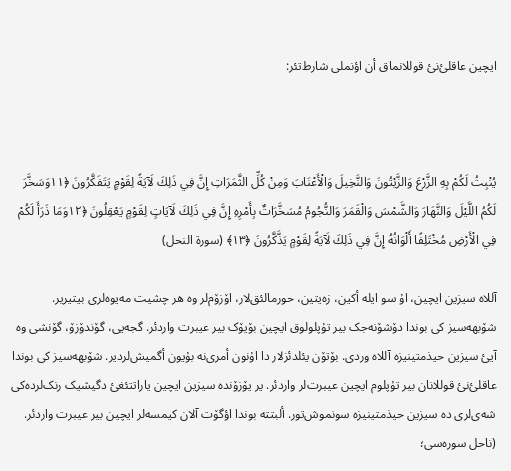ایچین عاقلئ‌نئ قوللانماق أن اؤنملی شارط‌تئر:



يُنْبِتُ لَكُمْ بِهِ الزَّرْعَ وَالزَّيْتُونَ وَالنَّخِيلَ وَالْأَعْنَابَ وَمِنْ كُلِّ الثَّمَرَاتِ إِنَّ فِي ذَلِكَ لَآيَةً لِقَوْمٍ يَتَفَكَّرُونَ ﴿۱۱وَسَخَّرَ لَكُمُ اللَّيْلَ وَالنَّهَارَ وَالشَّمْسَ وَالْقَمَرَ وَالنُّجُومُ مُسَخَّرَاتٌ بِأَمْرِهِ إِنَّ فِي ذَلِكَ لَآيَاتٍ لِقَوْمٍ يَعْقِلُونَ ﴿۱۲وَمَا ذَرَأَ لَكُمْ فِي الْأَرْضِ مُخْتَلِفًا أَلْوَانُهُ إِنَّ فِي ذَلِكَ لَآيَةً لِقَوْمٍ يَذَّكَّرُونَ ﴿۱۳﴾ (سورة النحل)

آللاە سیزین ایچین، اۇ سو ایلە أکین، زەیتین، حورمالئق‌لار، اۆزۆم‌لر وە هر چشیت مەیوەلری بیتیریر. شۆبهەسیز کی بوندا دۆشۆنەجک بیر تۇپلولوق ایچین بۆیۆک بیر عیبرت واردئر. گجەیی، گۆندۆزۆ، گۆنشی وە آیئ سیزین حیذمتینیزە آللاە وردی. بۆتۆن یئلدئزلار دا اۇنون أمری‌نە بۇیون أگمیش‌لردیر. شۆبهەسیز کی بوندا عاقلئ‌نئ قوللانان بیر تۇپلوم ایچین عیبرت‌لر واردئر. یر یۆزۆندە سیزین ایچین یاراتتئغئ دگیشیک رنک‌لردەکی شەی‌لری دە سیزین حیذمتینیزە سونموش‌تور. ألبتتە بوندا اؤگۆت آلان کیمسەلر ایچین بیر عیبرت واردئر. (ناحل سورەسی؛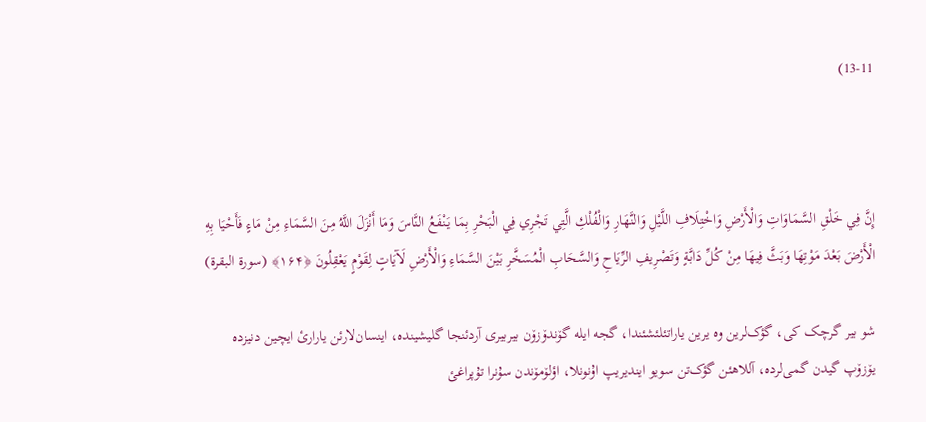13-11)



إِنَّ فِي خَلْقِ السَّمَاوَاتِ وَالْأَرْضِ وَاخْتِلَافِ اللَّيْلِ وَالنَّهَارِ وَالْفُلْكِ الَّتِي تَجْرِي فِي الْبَحْرِ بِمَا يَنْفَعُ النَّاسَ وَمَا أَنْزَلَ اللَّهُ مِنَ السَّمَاءِ مِنْ مَاءٍ فَأَحْيَا بِهِ الْأَرْضَ بَعْدَ مَوْتِهَا وَبَثَّ فِيهَا مِنْ كُلِّ دَابَّةٍ وَتَصْرِيفِ الرِّيَاحِ وَالسَّحَابِ الْمُسَخَّرِ بَيْنَ السَّمَاءِ وَالْأَرْضِ لَآيَاتٍ لِقَوْمٍ يَعْقِلُونَ ﴿۱۶۴﴾ (سورة البقرة)

شو بیر گرچک کی، گؤک‌لرین وە یرین یاراتئلئشئندا، گجە ایلە گۆندۆزۆن بیربیری آردئنجا گلیشیندە، اینسان‌لارئن یارارئ ایچین دنیزدە یۆزۆپ گیدن گمی‌لردە، آللاهئن گؤک‌تن سویو ایندیریپ اۇنونلا، اؤلۆمۆندن سۇنرا تۇپراغئ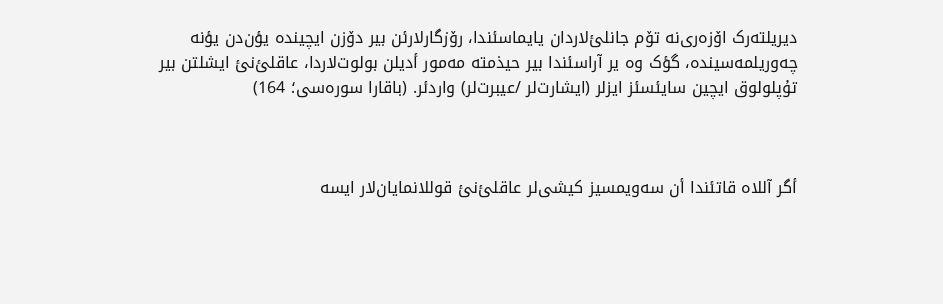دیریلتەرک اۆزەری‌نە تۆم جانلئ‌لاردان یایماسئندا، رۆزگارلارئن بیر دۆزن ایچیندە یؤن‌دن یؤنە چەوریلمەسیندە، گؤک وە یر آراسئندا بیر حیذمتە مەمور أدیلن بولوت‌لاردا، عاقلئ‌نئ ایشلتن بیر تۇپلولوق ایچین سایئسئز ایزلر (ایشارت‌لر /عیبرت‌لر) واردئر. (باقارا سورەسی؛ 164)



أگر آللاە قاتئندا أن سەویمسیز کیشی‌لر عاقلئ‌نئ قوللانمایان‌لار ایسە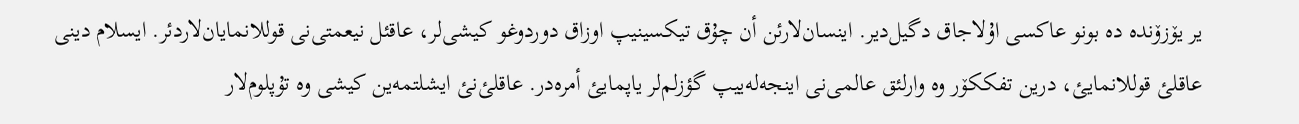یر یۆزۆندە دە بونو عاکسی اۇلاجاق دگیل‌دیر. اینسان‌لارئن أن چۇق تیکسینیپ اوزاق دوردوغو کیشی‌لر، عاقئل نیعمتی‌نی قوللانمایان‌لاردئر. ایسلام دینی عاقلئ قوللانمایئ، درین تفککۆر وە وارلئق عالمی‌نی اینجەلەییپ گؤزلم‌لر یاپمایئ أمرەدر. عاقلئ‌نئ ایشلتمەین کیشی وە تۇپلوم‌لار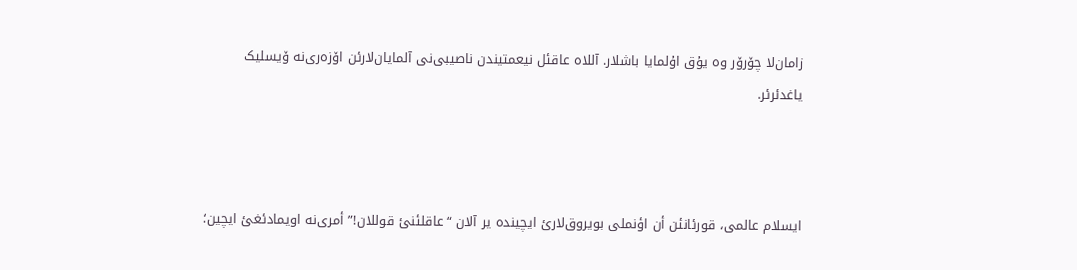زامان‌لا چۆرۆر وە یۇق اۇلمایا باشلار. آللاە عاقئل نیعمتیندن ناصیبی‌نی آلمایان‌لارئن اۆزەری‌نە ۆیسلیک یاغدئرئر.



ایسلام عالمی، قورئانئن أن اؤنملی بویروق‌لارئ ایچیندە یر آلان “عاقلئنئ قوللان!” أمری‌نە اویمادئغئ ایچین؛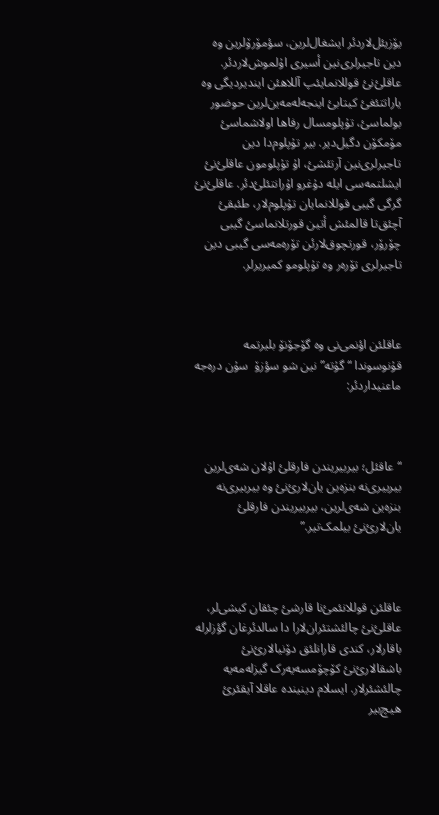یۆزیئل‌لاردئر ایشغال‌لرین، سؤمۆرۆلرین وە دین تاجیرلری‌نین أسیری اۇلموش‌لاردئر. عاقلئ‌نئ قوللانمایئپ آللاهئن ایندیردیگی وە یاراتتئغئ کیتابئ اینجەلەمەین‌لرین حوضور بولماسئ، تۇپلومسال رفاها اولاشماسئ مۆمکۆن دگیل‌دیر. بیر تۇپلوم‌دا دین تاجیرلری‌نین آرتئشئ، اۇ تۇپلومون عاقلئ‌نئ ایشلتمەسی ایلە دۇغرو اۇرانتئلئ‌دئر. عاقلئ‌نئ گرگی گیبی قوللانمایان تۇپلوم‌لار، طئبقئ آچئق‌تا قالمئش أتین قورتلانماسئ گیبی چۆرۆر، قورتچوق‌لارئن تۆرەمەسی گیبی دین تاجیرلری تۆرەر وە تۇپلومو کمیریرلر.



عاقلئن اؤنمی‌نی وە گۆجۆنۆ بلیرتمە قۇنوسوندا “گۇتە” نین شو سؤزۆ  سۇن درەجە ماعنیداردئر:



“عاقئل؛ بیربیریندن فارقلئ اۇلان شەی‌لرین بیربیری‌نە بنزەین یان‌لارئ‌نئ وە بیربیری‌نە بنزەین شەی‌لرین، بیربیریندن فارقلئ یان‌لارئ‌نئ بیلمک‌تیر.”



عاقلئن قوللانئمئ‌نا قارشئ چئقان کیشی‌لر، عاقلئ‌نئ چالئشتئران‌لارا دا سالدئرغان گؤزلرلە باقارلار، کندی قارانلئق دۆنیالارئ‌نئ باشقالارئ‌نئ کۆچۆمسەیەرک گیزلەمەیە چالئشئرلار. ایسلام دینیندە عاقلا آیقئرئ هیچ‌بیر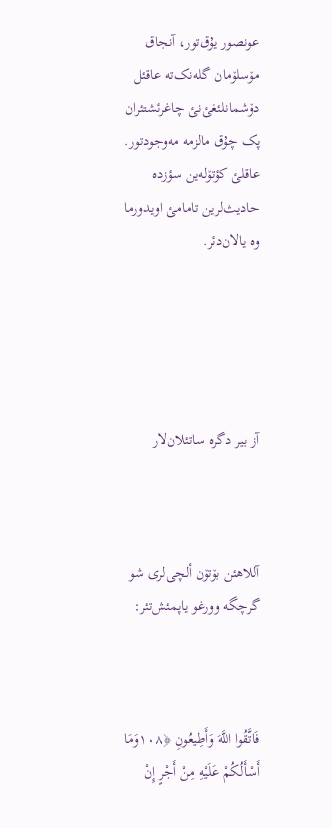عونصور یۇق‌تور، آنجاق مۆسلۆمان گلەنک‌تە عاقئل دۆشمانلئغئ‌نئ چاغرئشتئران پک چۇق مالزمە مەوجودتور. عاقلئ کؤتۆلەین سؤزدە حادیث‌لرین تامامئ اویدورما وە یالان‌دئر.





آز بیر دگرە ساتئلان‌لار



آللاهئن بۆتۆن ألچی‌لری شو گرچگە وورغو یاپمئش‌تئر:



فَاتَّقُوا اللَّهَ وَأَطِيعُونِ ﴿۱۰۸وَمَا أَسْأَلُكُمْ عَلَيْهِ مِنْ أَجْرٍ إِنْ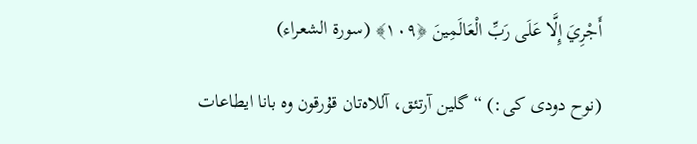أَجْرِيَ إِلَّا عَلَى رَبِّ الْعَالَمِينَ ﴿۱۰۹﴾ (سورة الشعراء)

(نوح دودی کی:) “گلین آرتئق، آللاەتان قۇرقون وە بانا ایطاعات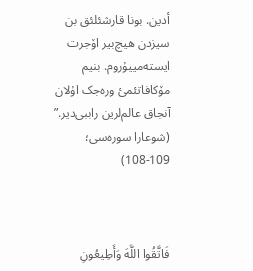أدین. بونا قارشئلئق بن سیزدن هیچ‌بیر اۆجرت ایستەمییۇروم. بنیم مۆکافاتئمئ ورەجک اۇلان آنجاق عالم‌لرین راببی‌دیر.” (شوعارا سورەسی؛ 109-108)



فَاتَّقُوا اللَّهَ وَأَطِيعُونِ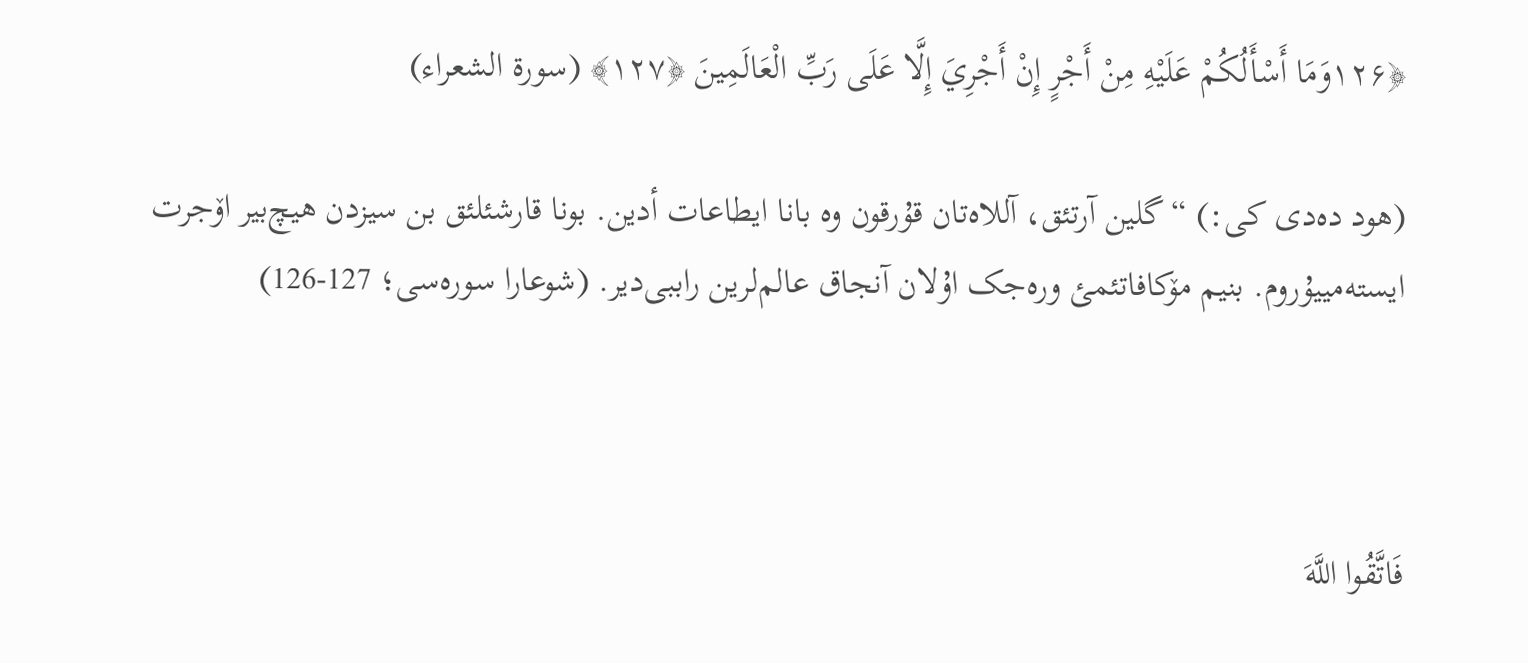﴿۱۲۶وَمَا أَسْأَلُكُمْ عَلَيْهِ مِنْ أَجْرٍ إِنْ أَجْرِيَ إِلَّا عَلَى رَبِّ الْعَالَمِينَ ﴿۱۲۷﴾ (سورة الشعراء)

(هود دەدی کی:) “گلین آرتئق، آللاەتان قۇرقون وە بانا ایطاعات أدین. بونا قارشئلئق بن سیزدن هیچ‌بیر اۆجرت ایستەمییۇروم. بنیم مۆکافاتئمئ ورەجک اۇلان آنجاق عالم‌لرین راببی‌دیر. (شوعارا سورەسی؛ 127-126)



فَاتَّقُوا اللَّهَ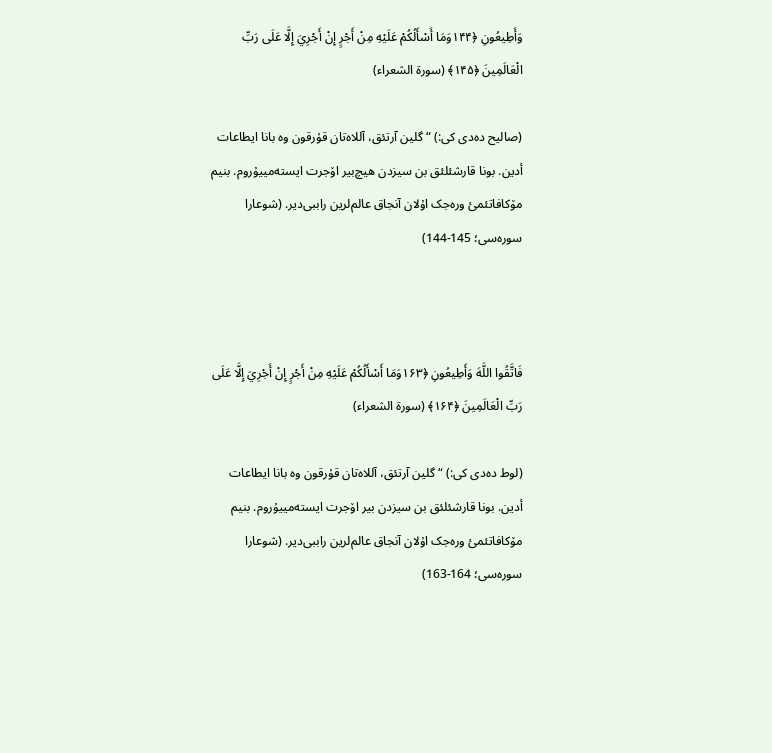وَأَطِيعُونِ ﴿۱۴۴وَمَا أَسْأَلُكُمْ عَلَيْهِ مِنْ أَجْرٍ إِنْ أَجْرِيَ إِلَّا عَلَى رَبِّ الْعَالَمِينَ ﴿۱۴۵﴾ (سورة الشعراء)

(صالیح دەدی کی:) “گلین آرتئق، آللاەتان قۇرقون وە بانا ایطاعات أدین. بونا قارشئلئق بن سیزدن هیچ‌بیر اۆجرت ایستەمییۇروم. بنیم مۆکافاتئمئ ورەجک اۇلان آنجاق عالم‌لرین راببی‌دیر. (شوعارا سورەسی؛ 145-144)



فَاتَّقُوا اللَّهَ وَأَطِيعُونِ ﴿۱۶۳وَمَا أَسْأَلُكُمْ عَلَيْهِ مِنْ أَجْرٍ إِنْ أَجْرِيَ إِلَّا عَلَى رَبِّ الْعَالَمِينَ ﴿۱۶۴﴾ (سورة الشعراء)

(لوط دەدی کی:) “گلین آرتئق، آللاەتان قۇرقون وە بانا ایطاعات أدین. بونا قارشئلئق بن سیزدن بیر اۆجرت ایستەمییۇروم. بنیم مۆکافاتئمئ ورەجک اۇلان آنجاق عالم‌لرین راببی‌دیر. (شوعارا سورەسی؛ 164-163)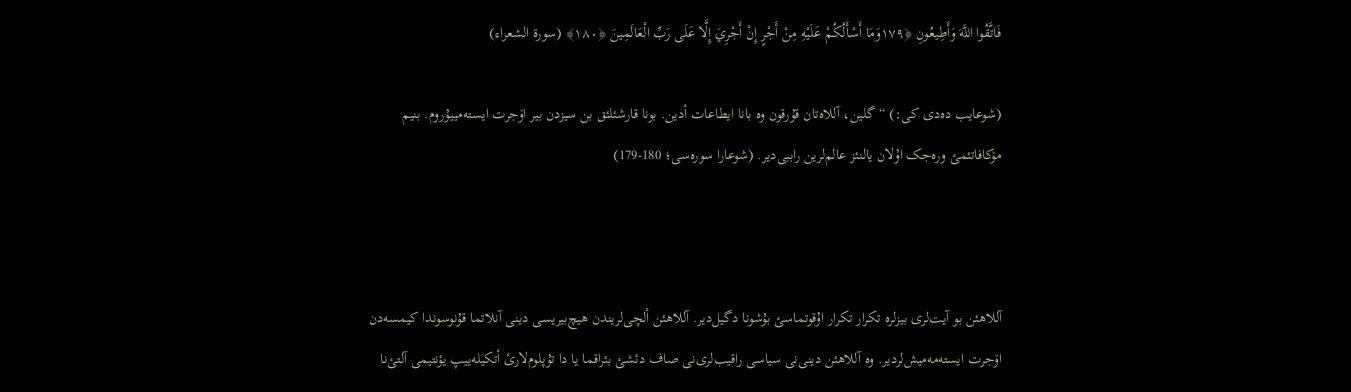فَاتَّقُوا اللَّهَ وَأَطِيعُونِ ﴿۱۷۹وَمَا أَسْأَلُكُمْ عَلَيْهِ مِنْ أَجْرٍ إِنْ أَجْرِيَ إِلَّا عَلَى رَبِّ الْعَالَمِينَ ﴿۱۸۰﴾ (سورة الشعراء)

(شوعایب دەدی کی:) “گلین، آللاەتان قۇرقون وە بانا ایطاعات أدین. بونا قارشئلئق بن سیزدن بیر اۆجرت ایستەمییۇروم. بنیم مۆکافاتئمئ ورەجک اۇلان یالنئز عالم‌لرین راببی‌دیر. (شوعارا سورەسی؛ 180-179)



آللاهئن بو آیت‌لری بیزلرە تکرار تکرار اۇقوتماسئ بۇشونا دگیل‌دیر. آللاهئن ألچی‌لریندن هیچ‌بیریسی دینی آنلاتما قۇنوسوندا کیمسەدن اۆجرت ایستەمەمیش‌لردیر. وە آللاهئن دینی‌نی سیاسی راقیب‌لری‌نی صاف دئشئ بئراقما یا دا تۇپلوم‌لارئ أتکیلەییپ یؤنتیمی آلتئ‌نا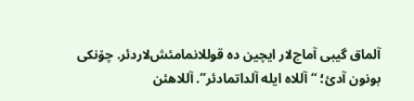آلماق گیبی آماچ‌لار ایچین دە قوللانمامئش‌لاردئر. چۆنکی بونون آدئ؛ “آللاە ایلە آلداتمادئر”. آللاهئن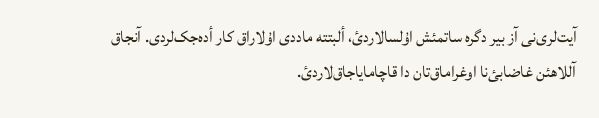آیت‌لری‌نی آز بیر دگرە ساتمئش اۇلسالاردئ، ألبتتە ماددی اۇلاراق کار أدەجک‌لردی. آنجاق آللاهئن غاضابئ‌نا اوغراماق‌تان دا قاچامایاجاق‌لاردئ.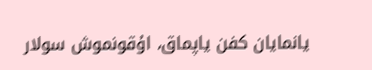یانمایان کفن یاپماق، اۇقونموش سولار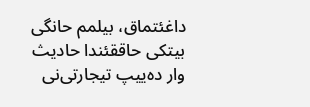داغئتماق، بیلمم حانگی بیتکی حاققئندا حادیث وار دەییپ تیجارتی‌نی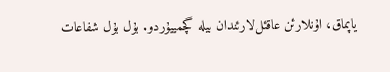یاپماق، اۇنلارئن عاقئل‌لارئندان بیلە گچمییۇردو. بۇل بۇل شفاعات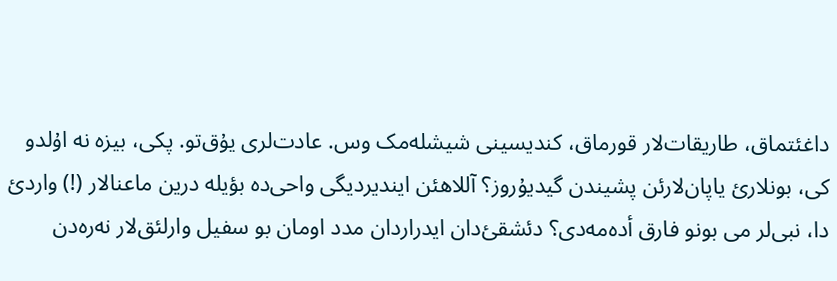داغئتماق، طاریقات‌لار قورماق، کندیسینی شیشلەمک وس. عادت‌لری یۇق‌تو. پکی، بیزە نە اۇلدو کی، بونلارئ یاپان‌لارئن پشیندن گیدیۇروز؟ آللاهئن ایندیردیگی واحی‌دە بؤیلە درین ماعنالار (!) واردئ دا، نبی‌لر می بونو فارق أدەمەدی؟ دئشقئ‌دان ایدراردان مدد اومان بو سفیل وارلئق‌لار نەرەدن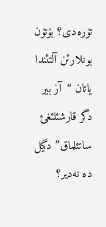تۆرەدی؟ بۆتۆن بونلارئن آلتئندا یاتان “آز بیر دگر قارشئلئغئ ساتئلماق” دگیل دە نەدیر؟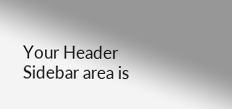Your Header Sidebar area is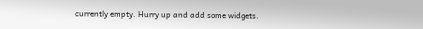currently empty. Hurry up and add some widgets.